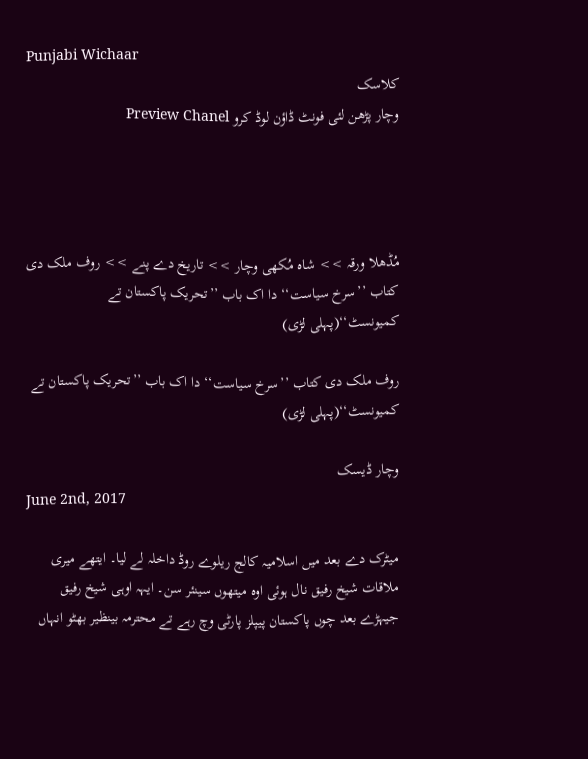Punjabi Wichaar
کلاسک
وچار پڑھن لئی فونٹ ڈاؤن لوڈ کرو Preview Chanel




مُڈھلا ورقہ >> شاہ مُکھی وچار >> تاریخ دے پنے >> روف ملک دی کتاب ’’سرخ سیاست‘‘ دا اک باب ’’تحریک پاکستان تے کمیونسٹ‘‘(پہلی لڑی)

روف ملک دی کتاب ’’سرخ سیاست‘‘ دا اک باب ’’تحریک پاکستان تے کمیونسٹ‘‘(پہلی لڑی)

وچار ڈیسک
June 2nd, 2017

میٹرک دے بعد میں اسلامیہ کالج ریلوے روڈ داخلہ لے لیا۔ ایتھے میری ملاقات شیخ رفیق نال ہوئی اوہ میتھوں سینئر سن۔ ایہہ اوہی شیخ رفیق جیہڑے بعد چوں پاکستان پیپلز پارٹی وچ رہے تے محترمہ بینظیر بھٹو انہاں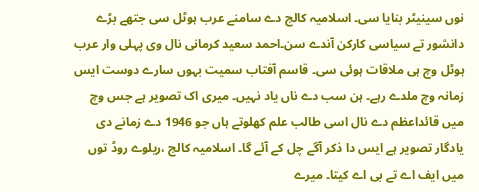نوں سینیٹر بنایا سی۔ اسلامیہ کالج دے سامنے عرب ہوٹل سی جتھے بڑے دانشور تے سیاسی کارکن آندے سن۔احمد سعید کرمانی نال وی پہلی وار عرب ہوٹل وچ ہی ملاقات ہوئی سی۔ قاسم آفتاب سمیت بہوں سارے دوست ایس زمانہ وچ ملدے رہے۔ ہن سب دے ناں یاد نہیں۔ میری اک تصویر ہے جس وچ میں قائداعظم دے نال اسی طالب علم کھلوتے ہاں جو 1946 دے زمانے دی یادگار تصویر ہے ایس دا ذکر آگے چل کے آئے گا۔ اسلامیہ کالج ،ریلوے روڈ توں میں ایف اے تے بی اے کیتا۔ میرے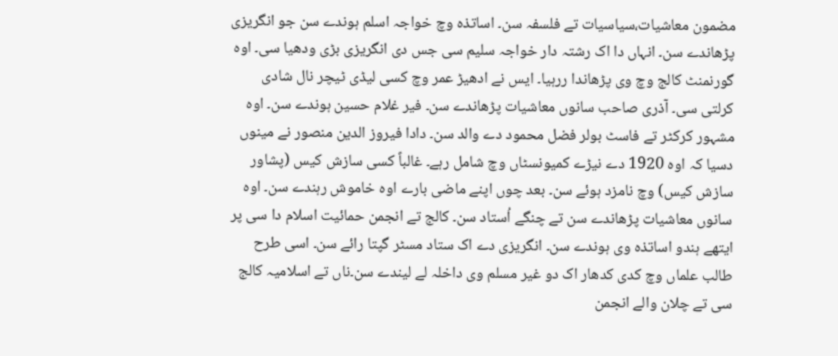مضمون معاشیات،سیاسیات تے فلسفہ سن۔ اساتذہ وچ خواجہ اسلم ہوندے سن جو انگریزی پڑھاندے سن۔ انہاں دا اک رشتہ دار خواجہ سلیم سی جس دی انگریزی بڑی ودھیا سی۔ اوہ گورنمنٹ کالج وچ وی پڑھاندا ررہیا۔ ایس نے ادھیڑ عمر وچ کسی لیڈی ٹیچر نال شادی کرلتی سی۔ آذری صاحب سانوں معاشیات پڑھاندے سن۔ فیر غلام حسین ہوندے سن۔ اوہ مشہور کرکٹر تے فاسٹ بولر فضل محمود دے والد سن۔ دادا فیروز الدین منصور نے مینوں دسیا کہ اوہ 1920 دے نیڑے کمیونسٹاں وچ شامل رہے۔ غالباً کسی سازش کیس (پشاور سازش کیس) وچ نامزد ہوئے سن۔ بعد چوں اپنے ماضی بارے اوہ خاموش رہندے سن۔ اوہ سانوں معاشیات پڑھاندے سن تے چنگے اُستاد سن۔ کالج تے انجمن حمائیت اسلام دا سی پر ایتھے ہندو اساتذہ وی ہوندے سن۔ انگریزی دے اک ستاد مسٹر گپتا رائے سن۔ اسی طرح طالب علماں وچ کدی کدھار اک دو غیر مسلم وی داخلہ لے لیندے سن۔ناں تے اسلامیہ کالج سی تے چلان والے انجمن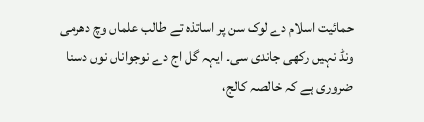حمائیت اسلام دے لوک سن پر اساتذہ تے طالب علماں وچ دھرمی ونڈ نہیں رکھی جاندی سی۔ ایہہ گل اج دے نوجواناں نوں دسنا ضروری ہے کہ خالصہ کالج،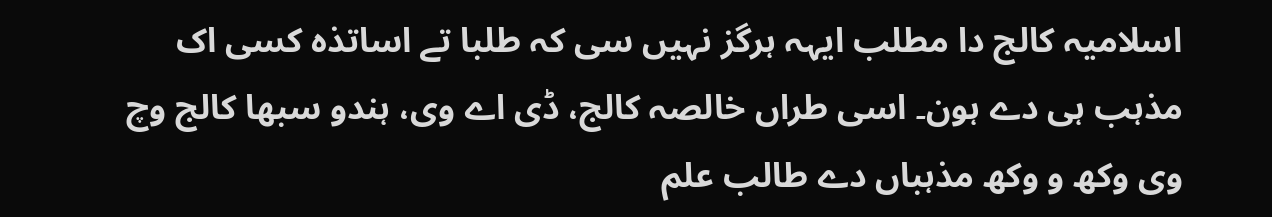اسلامیہ کالج دا مطلب ایہہ ہرگز نہیں سی کہ طلبا تے اساتذہ کسی اک مذہب ہی دے ہون۔ اسی طراں خالصہ کالج، ڈی اے وی، ہندو سبھا کالج وچ وی وکھ و وکھ مذہباں دے طالب علم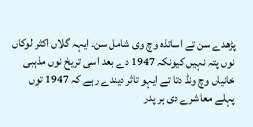پڑھدے سن تے اساتذہ وچ وی شامل سن۔ ایہہ گلاں اکثر لوکاں نوں پتہ نہیں کیونکہ 1947 دے بعد اسی تریخ نوں مذہبی خانیاں وچ ونڈ دتا تے ایہو تاثر دیندے رہے کہ 1947 توں پہلے معاشرے دی ہر پدر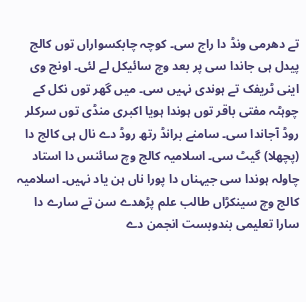تے دھرمی ونڈ دا راج سی۔ کوچہ چابکسواراں توں کالج پیدل ہی جاندا سی پر بعد وچ سائیکل لے لئی۔ اونج وی اینی ٹریفک تے ہوندی نہیں سی۔ میں گھر توں نکل کے چوہٹہ مفتی باقر توں ہوندا ہویا اکبری منڈی توں سرکلر روڈ آجاندا سی۔ سامنے برانڈ رتھ روڈ دے نال ہی کالج دا (پچھلا) گیٹ سی۔ اسلامیہ کالج وچ سائنس دا استاد چاولہ ہوندا سی جیہناں دا پورا ناں ہن یاد نہیں۔ اسلامیہ کالج وچ سینکڑاں طالب علم پڑھدے سن تے سارے دا سارا تعلیمی بندوبست انجمن دے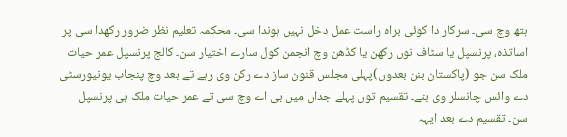ہتھ وچ سی۔ سرکار دا کوئی براہ راست عمل دخل نہیں ہوندا سی۔ محکمہ تعلیم نظر ضرور رکھدا سی پر اساتذہ، پرنسپل یا سٹاف نوں رکھن یا کڈھن وچ انجمن کول سارے اختیار سن۔ کالج پرنسپل عمر حیات ملک سن جو (پاکستان بنن بعدوں)پہلی مجلس قنون ساز دے رکن وی رہے تے بعد وچ پنجاب یونیورسٹی دے وائس چانسلر وی بنے۔ تقسیم توں پہلے جداں میں بی اے وچ سی تے عمر حیات ملک ہی پرنسپل سن۔ تقسیم دے بعد ایہہ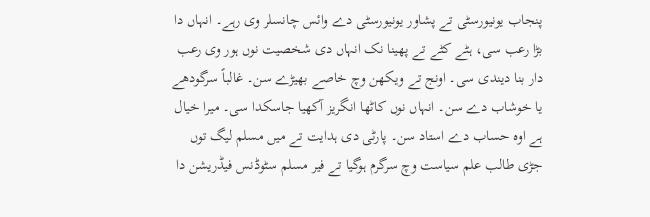پنجاب یونیورسٹی تے پشاور یونیورسٹی دے وائس چانسلر وی رہے۔ انہاں دا بڑا رعب سی، ہٹے کٹے تے پھینا نک انہاں دی شخصیت نوں ہور وی رعب دار بنا دیندی سی۔ اونج تے ویکھن وچ خاصے بھیڑے سن۔ غالباً سرگودھے یا خوشاب دے سن۔ انہاں نوں کاٹھا انگریز آکھیا جاسکدا سی۔ میرا خیال ہے اوہ حساب دے استاد سن۔ پارٹی دی ہدایت تے میں مسلم لیگ توں جڑی طالب علم سیاست وچ سرگرم ہوگیا تے فیر مسلم سٹوڈنس فیڈریشن دا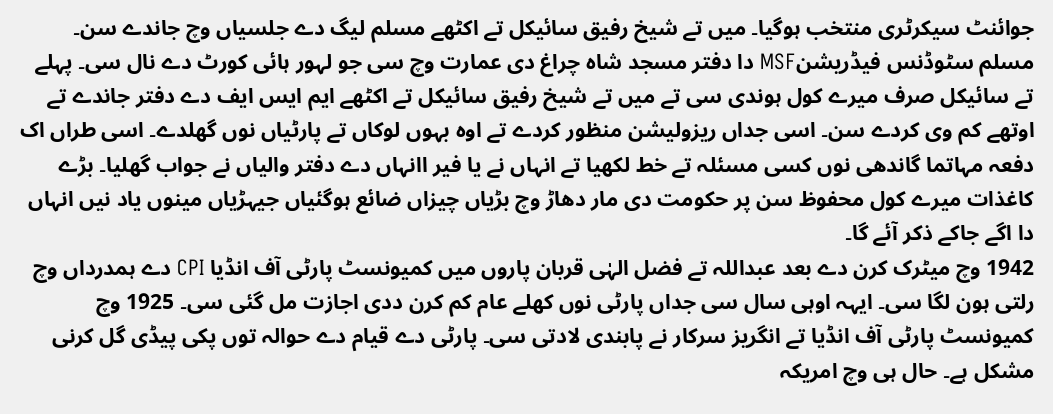جوائنٹ سیکرٹری منتخب ہوگیا۔ میں تے شیخ رفیق سائیکل تے اکٹھے مسلم لیگ دے جلسیاں وچ جاندے سن۔ مسلم سٹوڈنس فیڈریشنMSF دا دفتر مسجد شاہ چراغ دی عمارت وچ سی جو لہور ہائی کورٹ دے نال سی۔ پہلے تے سائیکل صرف میرے کول ہوندی سی تے میں تے شیخ رفیق سائیکل تے اکٹھے ایم ایس ایف دے دفتر جاندے تے اوتھے کم وی کردے سن۔ اسی جداں ریزولیشن منظور کردے تے اوہ بہوں لوکاں تے پارٹیاں نوں گھلدے۔ اسی طراں اک دفعہ مہاتما گاندھی نوں کسی مسئلہ تے خط لکھیا تے انہاں نے یا فیر اانہاں دے دفتر والیاں نے جواب گھلیا۔ بڑے کاغذات میرے کول محفوظ سن پر حکومت دی مار دھاڑ وچ بڑیاں چیزاں ضائع ہوگئیاں جیہڑیاں مینوں یاد نیں انہاں دا اگے جاکے ذکر آئے گا۔
1942 وچ میٹرک کرن دے بعد عبداللہ تے فضل الہٰی قربان پاروں میں کمیونسٹ پارٹی آف انڈیا CPI دے ہمدرداں وچ رلتی ہون لگا سی۔ ایہہ اوہی سال سی جداں پارٹی نوں کھلے عام کم کرن ددی اجازت مل گئی سی۔ 1925 وچ کمیونسٹ پارٹی آف انڈیا تے انگریز سرکار نے پابندی لادتی سی۔ پارٹی دے قیام دے حوالہ توں پکی پیڈی گل کرنی مشکل ہے۔ حال ہی وچ امریکہ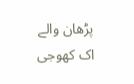پڑھان والے اک کھوجی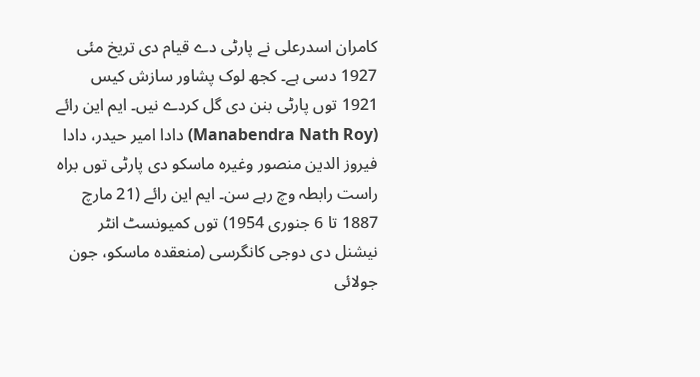کامران اسدرعلی نے پارٹی دے قیام دی تریخ مئی 1927 دسی ہے۔ کجھ لوک پشاور سازش کیس 1921 توں پارٹی بنن دی گل کردے نیں۔ ایم این رائے (Manabendra Nath Roy) دادا امیر حیدر، دادا فیروز الدین منصور وغیرہ ماسکو دی پارٹی توں براہ راست رابطہ وچ رہے سن۔ ایم این رائے (21 مارچ 1887 تا 6 جنوری 1954) توں کمیونسٹ انٹر نیشنل دی دوجی کانگرسی (منعقدہ ماسکو، جون جولائی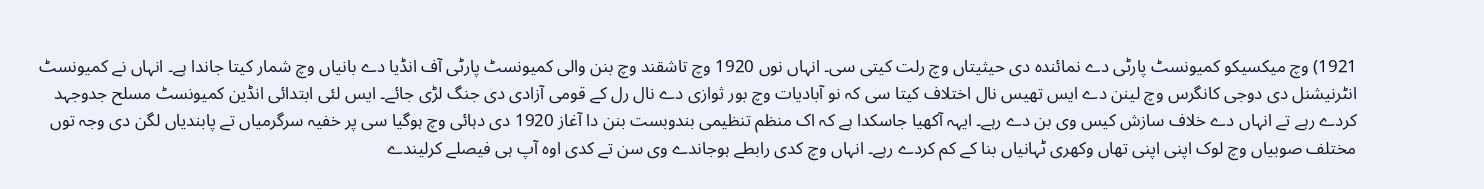1921) وچ میکسیکو کمیونسٹ پارٹی دے نمائندہ دی حیثیتاں وچ رلت کیتی سی۔ انہاں نوں 1920 وچ تاشقند وچ بنن والی کمیونسٹ پارٹی آف انڈیا دے بانیاں وچ شمار کیتا جاندا ہے۔ انہاں نے کمیونسٹ انٹرنیشنل دی دوجی کانگرس وچ لینن دے ایس تھیس نال اختلاف کیتا سی کہ نو آبادیات وچ بور ثوازی دے نال رل کے قومی آزادی دی جنگ لڑی جائے۔ ایس لئی ابتدائی انڈین کمیونسٹ مسلح جدوجہد کردے رہے تے انہاں دے خلاف سازش کیس وی بن دے رہے۔ ایہہ آکھیا جاسکدا ہے کہ اک منظم تنظیمی بندوبست بنن دا آغاز 1920 دی دہائی وچ ہوگیا سی پر خفیہ سرگرمیاں تے پابندیاں لگن دی وجہ توں مختلف صوبیاں وچ لوک اپنی اپنی تھاں وکھری ٹہانیاں بنا کے کم کردے رہے۔ انہاں وچ کدی رابطے ہوجاندے وی سن تے کدی اوہ آپ ہی فیصلے کرلیندے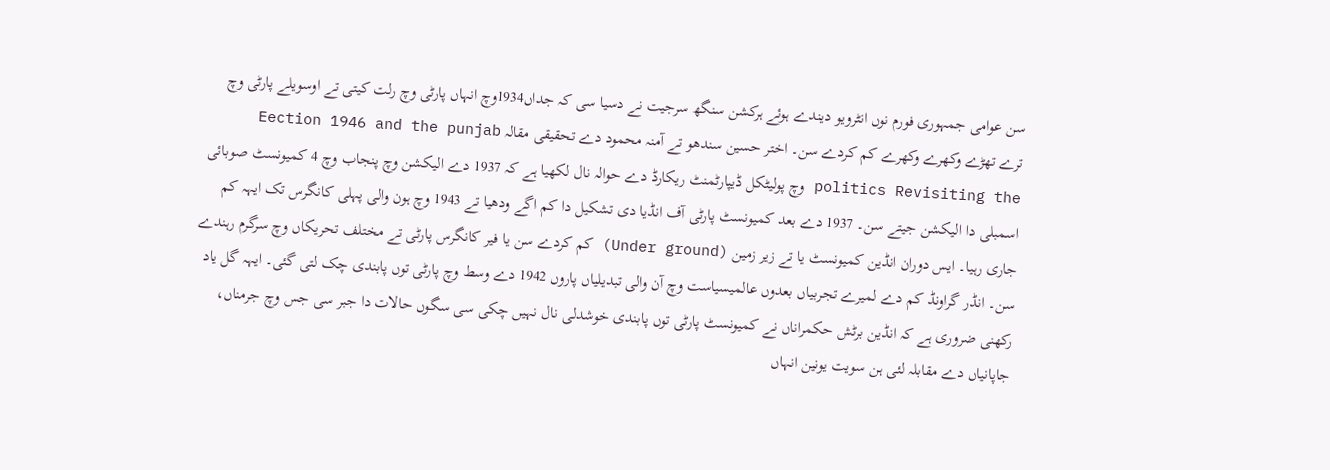سن عوامی جمہوری فورم نوں انٹرویو دیندے ہوئے ہرکشن سنگھ سرجیت نے دسیا سی کہ جداں1934وچ انہاں پارٹی وچ رلت کیتی تے اوسویلے پارٹی وچ ترے تھڑے وکھرے وکھرے کم کردے سن۔ اختر حسین سندھو تے آمنہ محمود دے تحقیقی مقالہ Eection 1946 and the punjab politics Revisiting the وچ پولیٹکل ڈیپارٹمنٹ ریکارڈ دے حوالہ نال لکھیا ہے کہ 1937 دے الیکشن وچ پنجاب وچ 4 کمیونسٹ صوبائی اسمبلی دا الیکشن جیتے سن۔ 1937 دے بعد کمیونسٹ پارٹی آف انڈیا دی تشکیل دا کم اگے ودھیا تے 1943 وچ ہون والی پہلی کانگرس تک ایہہ کم جاری رہیا۔ ایس دوران انڈین کمیونسٹ یا تے زیر زمین (Under ground) کم کردے سن یا فیر کانگرس پارٹی تے مختلف تحریکاں وچ سرگرم رہندے سن۔ انڈر گراونڈ کم دے لمیرے تجربیاں بعدوں عالمیسیاست وچ آن والی تبدیلیاں پاروں 1942 دے وسط وچ پارٹی توں پابندی چک لتی گئی۔ ایہہ گل یاد رکھنی ضروری ہے کہ انڈین برٹش حکمراناں نے کمیونسٹ پارٹی توں پابندی خوشدلی نال نہیں چکی سی سگوں حالات دا جبر سی جس وچ جرمناں، جاپانیاں دے مقابلہ لئی ہن سویت یونین انہاں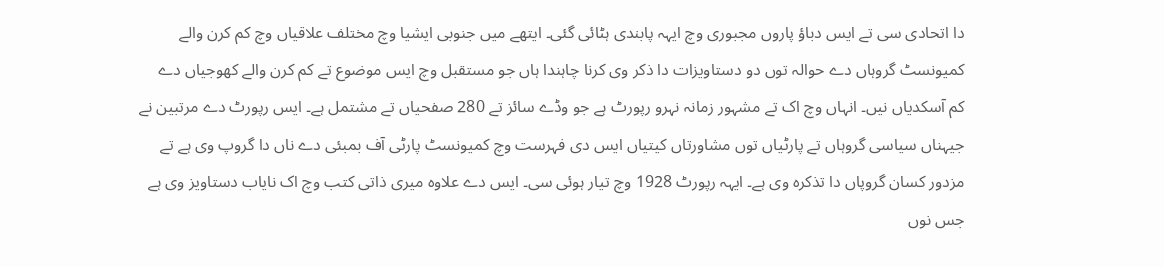دا اتحادی سی تے ایس دباؤ پاروں مجبوری وچ ایہہ پابندی ہٹائی گئی۔ ایتھے میں جنوبی ایشیا وچ مختلف علاقیاں وچ کم کرن والے کمیونسٹ گروہاں دے حوالہ توں دو دستاویزات دا ذکر وی کرنا چاہندا ہاں جو مستقبل وچ ایس موضوع تے کم کرن والے کھوجیاں دے کم آسکدیاں نیں۔ انہاں وچ اک تے مشہور زمانہ نہرو رپورٹ ہے جو وڈے سائز تے 280 صفحیاں تے مشتمل ہے۔ ایس رپورٹ دے مرتبین نے جیہناں سیاسی گروہاں تے پارٹیاں توں مشاورتاں کیتیاں ایس دی فہرست وچ کمیونسٹ پارٹی آف بمبئی دے ناں دا گروپ وی ہے تے مزدور کسان گروپاں دا تذکرہ وی ہے۔ ایہہ رپورٹ 1928 وچ تیار ہوئی سی۔ ایس دے علاوہ میری ذاتی کتب وچ اک نایاب دستاویز وی ہے جس نوں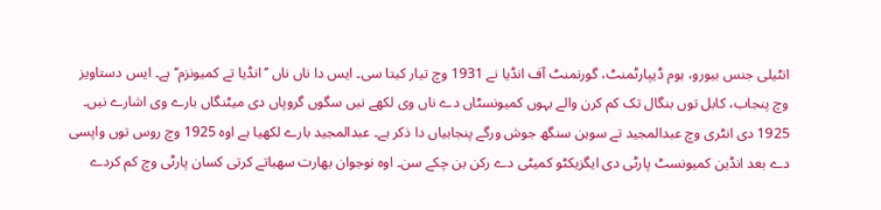انٹیلی جنس بیورو، ہوم ڈیپارٹمنٹ، گورنمنٹ آف انڈیا نے 1931 وچ تیار کیتا سی۔ ایس دا ناں ناں ’’انڈیا تے کمیونزم‘‘ ہے۔ ایس دستاویز وچ پنجاب، کابل توں بنگال تک کم کرن والے بہوں کمیونسٹاں دے ناں وی لکھے نیں سگوں گروپاں دی میٹنگاں بارے وی اشارے نیں۔ 1925 دی انٹری وچ عبدالمجید تے سوہن سنگھ جوش ورگے پنجابیاں دا ذکر ہے۔ عبدالمجید بارے لکھیا ہے اوہ 1925 وچ روس توں واپسی دے بعد انڈین کمیونسٹ پارٹی دی ایگزیکٹو کمیٹی دے رکن بن چکے سن۔ اوہ نوجوان بھارت سھباتے کرتی کسان پارٹی وچ کم کردے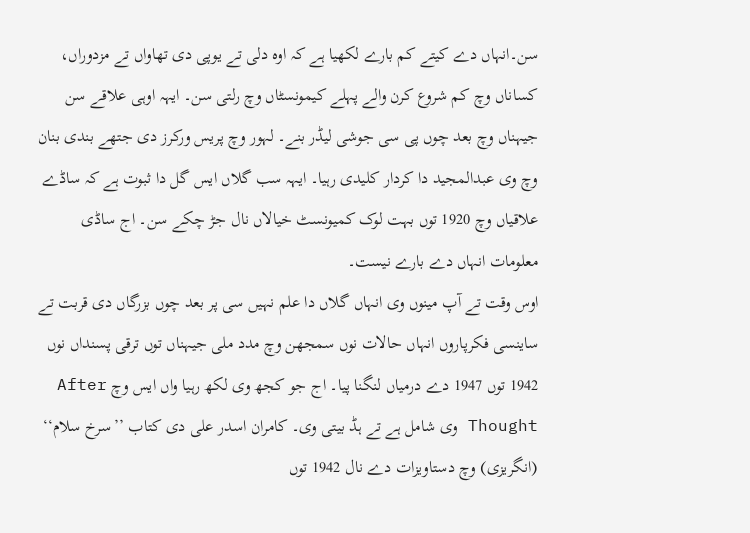سن۔انہاں دے کیتے کم بارے لکھیا ہے کہ اوہ دلی تے یوپی دی تھاواں تے مزدوراں، کساناں وچ کم شروع کرن والے پہلے کیمونسٹاں وچ رلتی سن۔ ایہہ اوہی علاقے سن جیہناں وچ بعد چوں پی سی جوشی لیڈر بنے۔ لہور وچ پریس ورکرز دی جتھے بندی بنان وچ وی عبدالمجید دا کردار کلیدی رہیا۔ ایہہ سب گلاں ایس گل دا ثبوت ہے کہ ساڈے علاقیاں وچ 1920 توں بہت لوک کمیونسٹ خیالاں نال جڑ چکے سن۔ اج ساڈی معلومات انہاں دے بارے نیست۔
اوس وقت تے آپ مینوں وی انہاں گلاں دا علم نہیں سی پر بعد چوں بزرگاں دی قربت تے ساینسی فکرپاروں انہاں حالات نوں سمجھن وچ مدد ملی جیہناں توں ترقی پسنداں نوں 1942 توں 1947 دے درمیاں لنگنا پیا۔ اج جو کجھ وی لکھ رہیا واں ایس وچ After Thought وی شامل ہے تے ہڈ بیتی وی۔ کامران اسدر علی دی کتاب ’’سرخ سلام‘‘ (انگریزی) وچ دستاویزات دے نال 1942 توں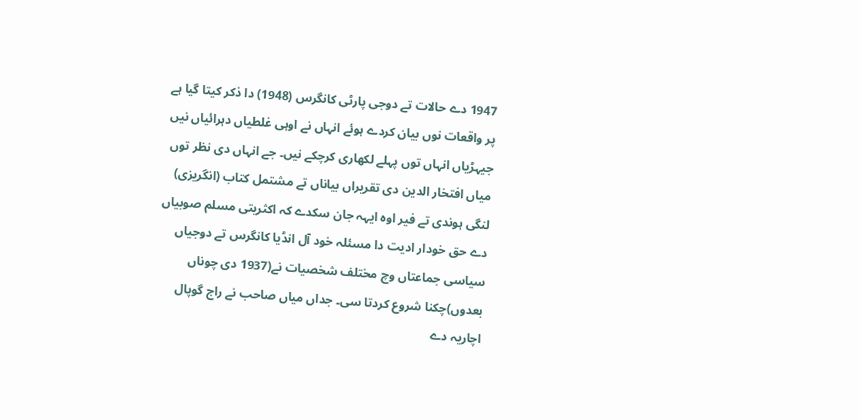1947 دے حالات تے دوجی پارٹی کانگرس (1948) دا ذکر کیتا گیا ہے پر واقعات نوں بیان کردے ہوئے انہاں نے اوہی غلطیاں دہرائیاں نیں جیہڑیاں انہاں توں پہلے لکھاری کرچکے نیں۔ جے انہاں دی نظر توں میاں افتخار الدین دی تقریراں بیاناں تے مشتمل کتاب (انگریزی) لنگی ہوندی تے فیر اوہ ایہہ جان سکدے کہ اکثریتی مسلم صوبیاں دے حق خودار ادیت دا مسئلہ خود آل انڈیا کانگرس تے دوجیاں سیاسی جماعتاں وچ مختلف شخصیات نے(1937 دی چوناں بعدوں)چکنا شروع کردتا سی۔ جداں میاں صاحب نے راج گوپال اچاریہ دے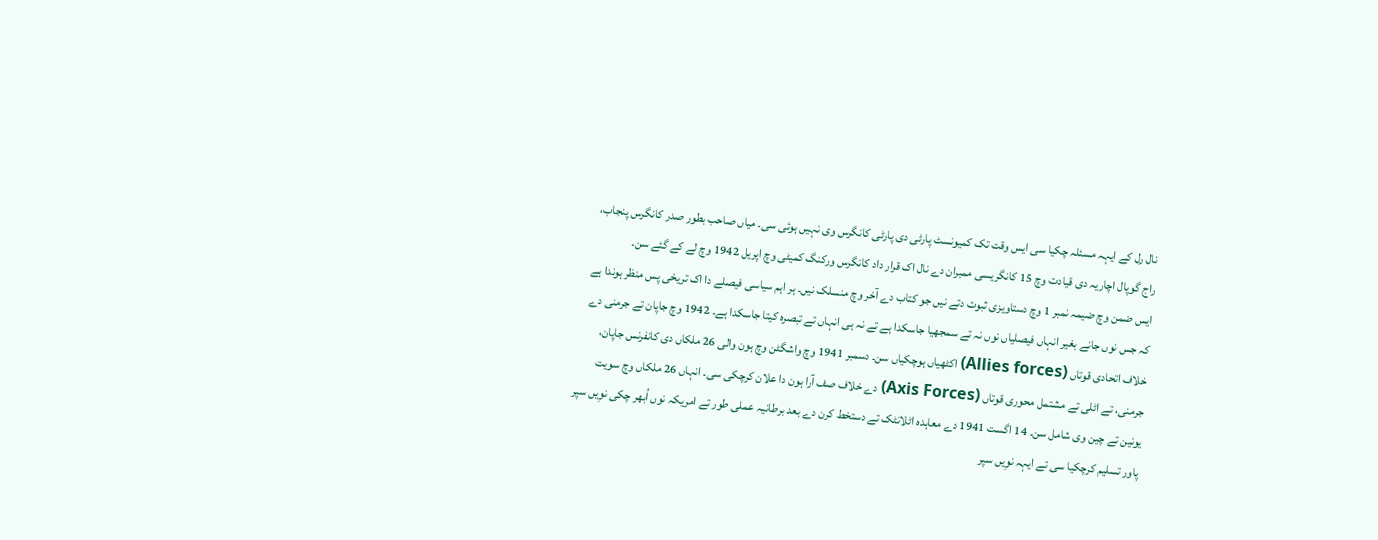نال رل کے ایہہ مسئلہ چکیا سی ایس وقت تک کمیونسٹ پارٹی دی پارٹی کانگرس وی نہیں ہوئی سی۔ میاں صاحب بطور صدر کانگرس پنجاب، راج گوپال اچاریہ دی قیادت وچ 15 کانگریسی ممبران دے نال اک قرار داد کانگرس ورکنگ کمیٹی وچ اپریل 1942 وچ لے کے گئے سن۔
ایس ضمن وچ ضیمہ نمبر 1 وچ دستاویزی ثبوت دتے نیں جو کتاب دے آخر وچ منسلک نیں۔ ہر اہم سیاسی فیصلے دا اک تریخی پس منظر ہوندا ہے کہ جس نوں جانے بغیر انہاں فیصلیاں نوں نہ تے سمجھیا جاسکدا ہے تے نہ ہی انہاں تے تبصرہ کیتا جاسکدا ہے۔ 1942 وچ جاپان تے جرمنی دے خلاف اتحادی قوتاں (Allies forces) اکٹھیاں ہوچکیاں سن۔ دسمبر 1941 وچ واشگٹن وچ ہون والی 26 ملکاں دی کانفرنس جاپان، جرمنی، تے اٹلی تے مشتمل محوری قوتاں (Axis Forces) دے خلاف صف آرا ہون دا علان کرچکی سی۔ انہاں 26 ملکاں وچ سویت یونین تے چین وی شامل سن۔ 14 اگست 1941 دے معاہدہ اٹلانٹک تے دستخط کرن دے بعد برطانیہ عملی طور تے امریکہ نوں اُبھر چکی نوِیں سپر پاور تسلیم کرچکیا سی تے ایہہ نوِیں سپر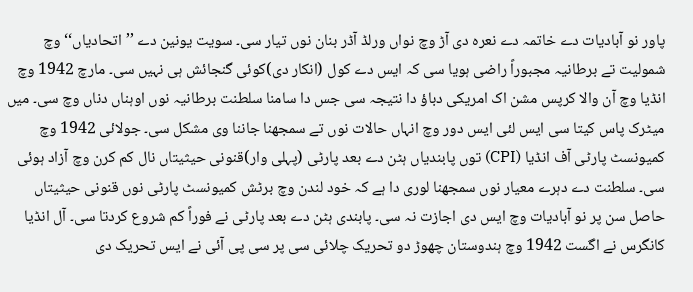پاور نو آبادیات دے خاتمہ دے نعرہ دی آڑ وچ نواں ورلڈ آڈر بنان نوں تیار سی۔ سویت یونین دے ’’اتحادیاں‘‘ وچ شمولیت تے برطانیہ مجبوراً راضی ہویا سی کہ ایس دے کول (انکار دی)کوئی گنجائش ہی نہیں سی۔ مارچ 1942 وچ انڈیا وچ آن والا کرپس مشن اک امریکی دباؤ دا نتیجہ سی جس دا سامنا سلطنت برطانیہ نوں اوہناں دناں وچ سی۔ میں میٹرک پاس کیتا سی ایس لئی ایس دور وچ انہاں حالات نوں تے سمجھنا جاننا وی مشکل سی۔ جولائی 1942 وچ کمیونسٹ پارٹی آف انڈیا (CPI) توں پابندیاں ہٹن دے بعد پارٹی (پہلی وار)قنونی حیثیتاں نال کم کرن وچ آزاد ہوئی سی۔ سلطنت دے دہرے معیار نوں سمجھنا لوری دا ہے کہ خود لندن وچ برٹش کمیونسٹ پارٹی نوں قنونی حیثیتاں حاصل سن پر نو آبادیات وچ ایس دی اجازت نہ سی۔ پابندی ہٹن دے بعد پارٹی نے فوراً کم شروع کردتا سی۔ آل انڈیا کانگرس نے اگست 1942 وچ ہندوستان چھوڑ دو تحریک چلائی سی پر سی پی آئی نے ایس تحریک دی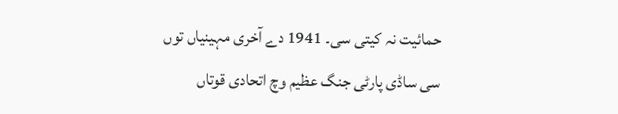حمائیت نہ کیتی سی۔ 1941 دے آخری مہینیاں توں سی ساڈی پارٹی جنگ عظیم وچ اتحادی قوتاں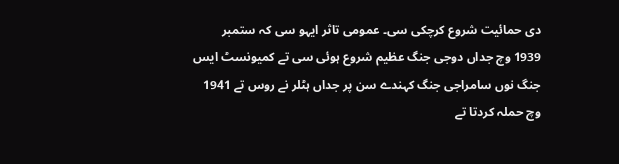دی حمائیت شروع کرچکی سی۔ عمومی تاثر ایہو سی کہ ستمبر 1939 وچ جداں دوجی جنگ عظیم شروع ہوئی سی تے کمیونسٹ ایس جنگ نوں سامراجی جنگ کہندے سن پر جداں ہٹلر نے روس تے 1941 وچ حملہ کردتا تے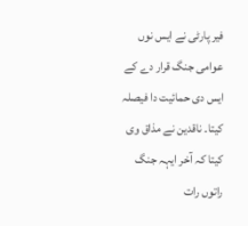فیر پارٹی نے ایس نوں عوامی جنگ قرار دے کے ایس دی حمائیت دا فیصلہ کیتا۔ ناقدین نے مذاق وی کیتا کہ آخر ایہہ جنگ راتوں رات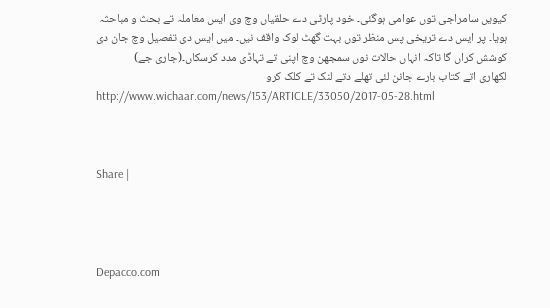کیویں سامراجی توں عوامی ہوگئی۔ خود پارٹی دے حلقیاں وچ وی ایس معاملہ تے بحث و مباحثہ ہویا۔ پر ایس دے تریخی پس منظر توں بہت گھٹ لوک واقف نیں۔ میں ایس دی تفصیل وچ جان دی کوشش کراں گا تاکہ انہاں حالات نوں سمجھن وچ اپنی تے تہاڈی مدد کرسکاں۔(جاری جے)
لکھاری اتے کتاب بارے جانن لئی تھلے دتے لنک تے کلک کرو
http://www.wichaar.com/news/153/ARTICLE/33050/2017-05-28.html



Share |




Depacco.com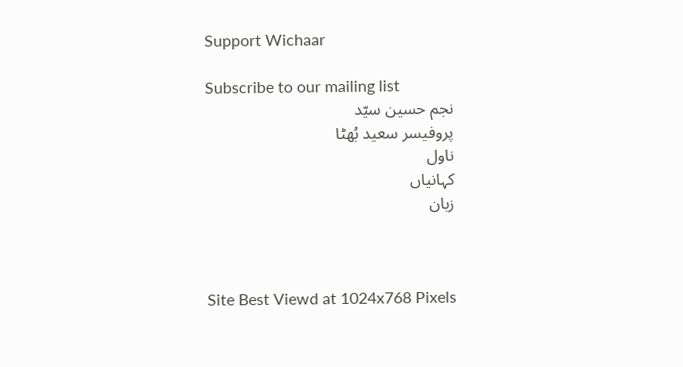Support Wichaar

Subscribe to our mailing list
نجم حسین سیّد
پروفیسر سعید بُھٹا
ناول
کہانیاں
زبان



Site Best Viewd at 1024x768 Pixels